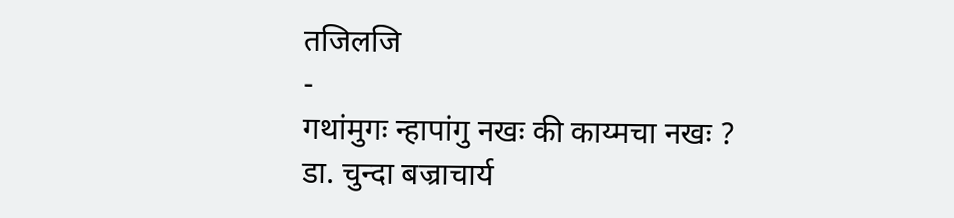तजिलजि
-
गथांमुगः न्हापांगु नखः की काय्मचा नखः ?
डा. चुन्दा बज्राचार्य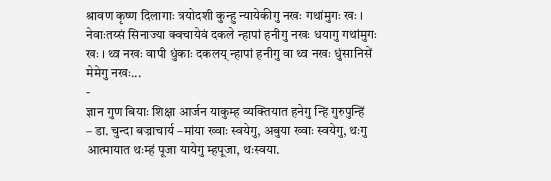श्रावण कृष्ण दिलागाः त्रयोदशी कुन्हु न्यायेकीगु नखः गथांमुगः खः । नेवाःतय्सं सिनाज्या क्वचायेवं दकले न्हापां हनीगु नखः धयागु गथांमुगः खः । थ्व नखः वापी धुंकाः दकलय् न्हापां हनीगु वा थ्व नखः धुंसानिसें मेमेगु नखः...
-
ज्ञान गुण बियाः शिक्षा आर्जन याकुम्ह व्यक्तियात हनेगु न्हि गुरुपुन्हिं
– डा. चुन्दा बज्राचार्य –मांया ख्वाः स्वयेगु, अबुया ख्वाः स्वयेगु, थःगु आत्मायात थःम्हं पूजा यायेगु म्हपूजा, थःस्वया.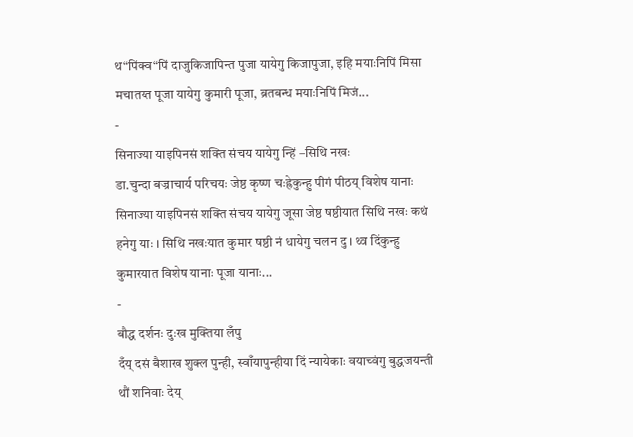थ“पिंक्व“पिं दाजुकिजापिन्त पुजा यायेगु किजापुजा, इहि मयाःनिपिं मिसा मचातय्त पूजा यायेगु कुमारी पूजा, ब्रतबन्ध मयाःनिपिं मिजं...
-
सिनाज्या याइपिनसं शक्ति संचय यायेगु न्हिं –सिथि नखः
डा.चुन्दा बज्राचार्य परिचयः जेष्ठ कृष्ण चःह्रेकुन्हु पीगं पीठय् विशेष यानाः सिनाज्या याइपिनसं शक्ति संचय यायेगु जूसा जेष्ठ षष्ठीयात सिथि नखः कथं हनेगु याः । सिथि नखःयात कुमार षष्ठी नं धायेगु चलन दु । थ्व दिंकुन्हु कुमारयात विशेष यानाः पूजा यानाः...
-
बौद्ध दर्शनः दुःख मुक्तिया लँपु
दँय् दसं बैशाख शुक्ल पुन्ही, स्वाँयापुन्हीया दिं न्यायेकाः वयाच्वंगु बुद्धजयन्ती थौं शनिवाः देय्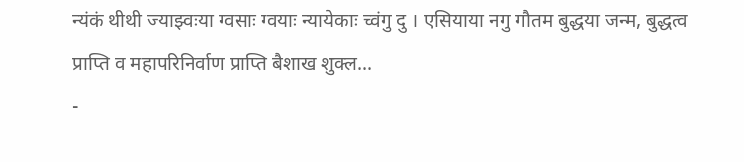न्यंकं थीथी ज्याझ्वःया ग्वसाः ग्वयाः न्यायेकाः च्वंगु दु । एसियाया नगु गौतम बुद्धया जन्म, बुद्धत्व प्राप्ति व महापरिनिर्वाण प्राप्ति बैशाख शुक्ल...
-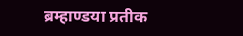ब्रम्हाण्डया प्रतीक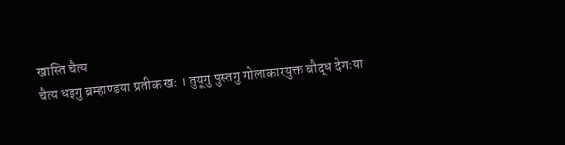खास्ति चैत्य
चैत्य धइगु ब्रम्हाण्डया प्रतीक खः । तुयूगु पुस्तगु गोलाकारयुक्त बौद्ध देगःया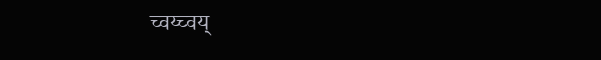च्वय्च्वय्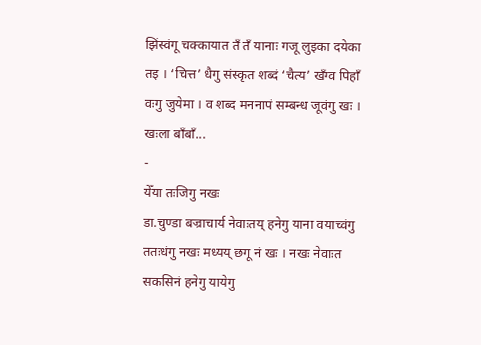झिंस्वंगू चक्कायात तँ तँ यानाः गजू लुइका दयेका तइ । ‘चित्त’ धैगु संस्कृत शब्दं ‘चैत्य’ खँग्व पिहाँ वःगु जुयेमा । व शब्द मननापं सम्बन्ध जूवंगु खः । खःला बाँबाँ...
-
येँया तःजिगु नखः
डा.चुण्डा बज्राचार्य नेवाःतय् हनेगु याना वयाच्वंगु ततःधंगु नखः मध्यय् छगू नं खः । नखः नेवाःत सकसिनं हनेगु यायेगु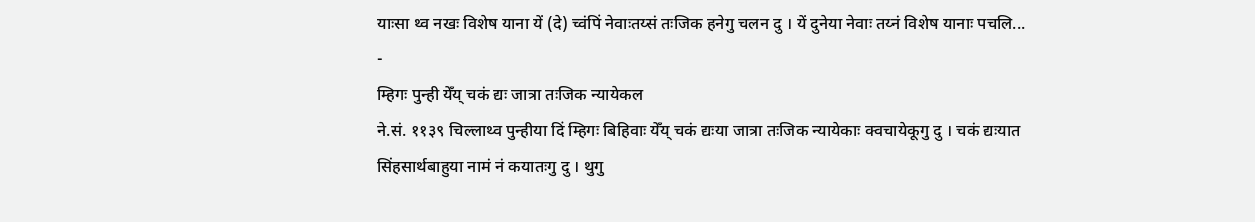याःसा थ्व नखः विशेष याना यें (दे) च्वंपिं नेवाःतय्सं तःजिक हनेगु चलन दु । यें दुनेया नेवाः तय्नं विशेष यानाः पचलि...
-
म्हिगः पुन्ही येँय् चकं द्यः जात्रा तःजिक न्यायेकल
ने.सं. ११३९ चिल्लाथ्व पुन्हीया दिं म्हिगः बिहिवाः येँय् चकं द्यःया जात्रा तःजिक न्यायेकाः क्वचायेकूगु दु । चकं द्यःयात सिंहसार्थबाहुया नामं नं कयातःगु दु । थुगु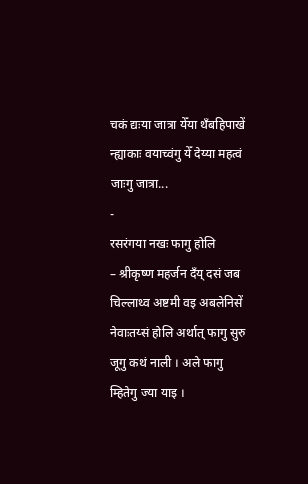चकं द्यःया जात्रा येँया थँबहिपाखें न्ह्याकाः वयाच्वंगु येँ देय्या महत्वं जाःगु जात्रा...
-
रसरंगया नखः फागु होलि
– श्रीकृष्ण महर्जन दँय् दसं जब चिल्लाथ्व अष्टमी वइ अबलेनिसें नेवाःतय्सं होलि अर्थात् फागु सुरु जूगु कथं नाली । अले फागु म्हितेगु ज्या याइ ।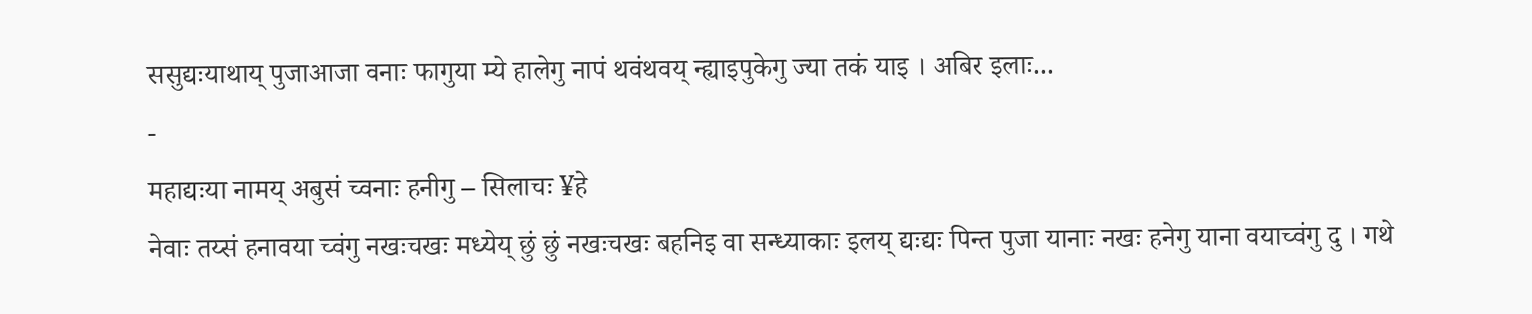ससुद्यःयाथाय् पुजाआजा वनाः फागुया म्ये हालेगु नापं थवंथवय् न्ह्याइपुकेगु ज्या तकं याइ । अबिर इलाः...
-
महाद्यःया नामय् अबुसं च्वनाः हनीगु – सिलाचः ¥हे
नेवाः तय्सं हनावया च्वंगु नखःचखः मध्येय् छुं छुं नखःचखः बहनिइ वा सन्ध्याकाः इलय् द्यःद्यः पिन्त पुजा यानाः नखः हनेगु याना वयाच्वंगु दु । गथे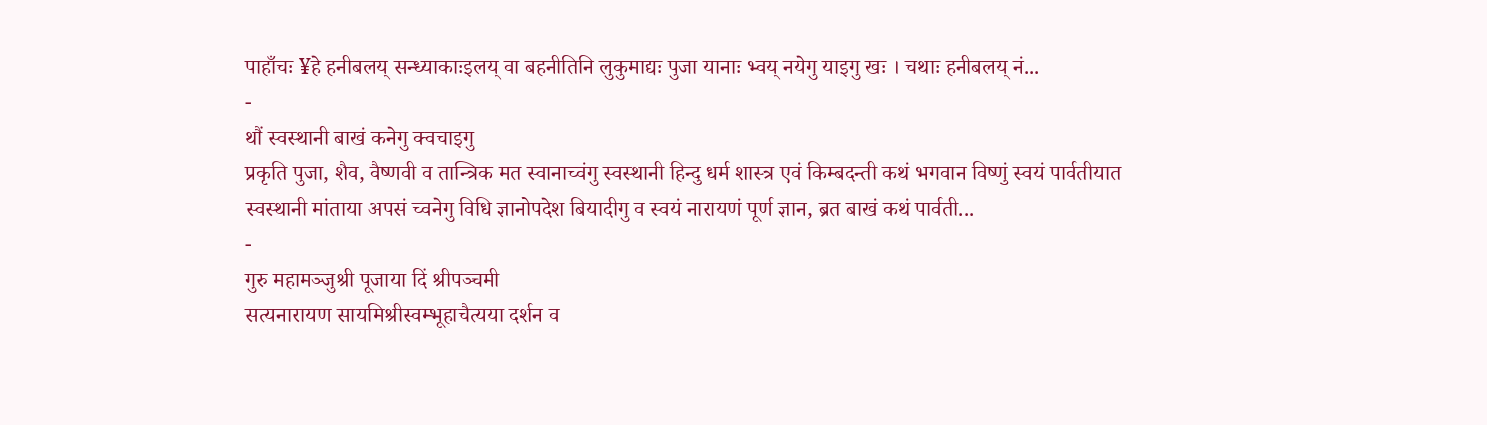पाहाँचः ¥हे हनीबलय् सन्ध्याकाःइलय् वा बहनीतिनि लुकुमाद्यः पुजा यानाः भ्वय् नयेगु याइगु खः । चथाः हनीबलय् नं...
-
थौं स्वस्थानी बाखं कनेगु क्वचाइगु
प्रकृति पुजा, शैव, वैष्णवी व तान्त्रिक मत स्वानाच्वंगु स्वस्थानी हिन्दु धर्म शास्त्र एवं किम्बदन्ती कथं भगवान विष्णुं स्वयं पार्वतीयात स्वस्थानी मांताया अपसं च्वनेगु विधि ज्ञानोपदेश बियादीगु व स्वयं नारायणं पूर्ण ज्ञान, ब्रत बाखं कथं पार्वती...
-
गुरु महामञ्जुश्री पूजाया दिं श्रीपञ्चमी
सत्यनारायण सायमिश्रीस्वम्भूहाचैत्यया दर्शन व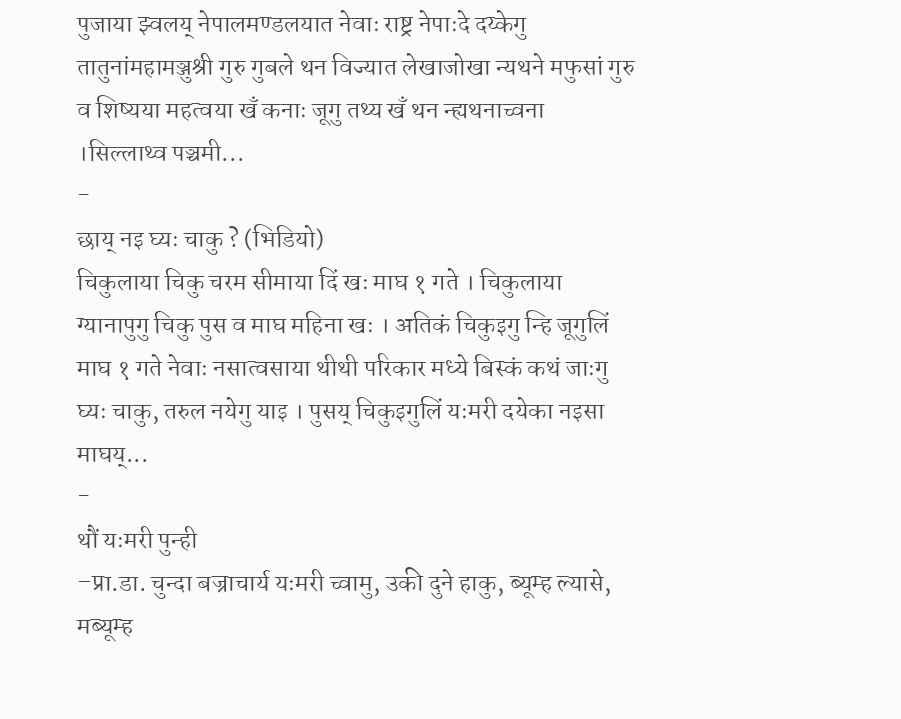पुजाया झ्वलय् नेपालमण्डलयात नेवाः राष्ट्र नेपाःदे दय्केगु तातुनांमहामञ्जुश्री गुरु गुबले थन विज्यात लेखाजोखा न्यथने मफुसां गुरु व शिष्यया महत्वया खँ कनाः जूगु तथ्य खँ थन न्ह्यथनाच्वना ।सिल्लाथ्व पञ्चमी...
-
छाय् नइ घ्यः चाकु ? (भिडियो)
चिकुलाया चिकु चरम सीमाया दिं खः माघ १ गते । चिकुलाया ग्यानापुगु चिकु पुस व माघ महिना खः । अतिकं चिकुइगु न्हि जूगुलिं माघ १ गते नेवाः नसात्वसाया थीथी परिकार मध्ये बिस्कं कथं जाःगु घ्यः चाकु, तरुल नयेगु याइ । पुसय् चिकुइगुलिं यःमरी दयेका नइसा माघय्...
-
थौं यःमरी पुन्ही
–प्रा.डा. चुन्दा बज्राचार्य यःमरी च्वामु, उकी दुने हाकु, ब्यूम्ह ल्यासे, मब्यूम्ह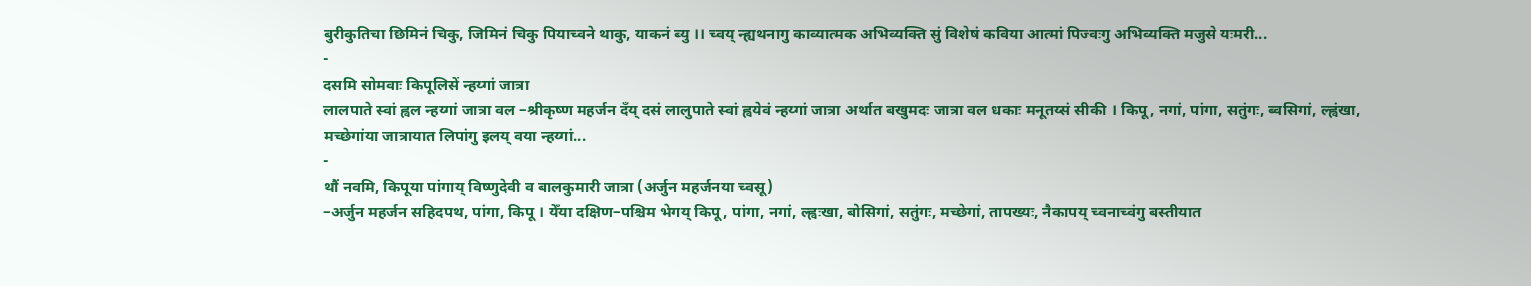बुरीकुतिचा छिमिनं चिकु, जिमिनं चिकु पियाच्वने थाकु, याकनं ब्यु ।। च्वय् न्ह्यथनागु काव्यात्मक अभिव्यक्ति सुं विशेषं कविया आत्मां पिज्वःगु अभिव्यक्ति मजुसे यःमरी...
-
दसमि सोमवाः किपूलिसें न्हय्गां जात्रा
लालपाते स्वां ह्वल न्हय्गां जात्रा वल –श्रीकृष्ण महर्जन दँय् दसं लालुपाते स्वां ह्वयेवं न्हय्गां जात्रा अर्थात बखुमदः जात्रा वल धकाः मनूतय्सं सीकी । किपू, नगां, पांगा, सतुंगः, ब्वसिगां, ल्ह्वंखा, मच्छेगांया जात्रायात लिपांगु इलय् वया न्हय्गां...
-
थौं नवमि, किपूया पांगाय् विष्णुदेवी व बालकुमारी जात्रा (अर्जुन महर्जनया च्वसू)
–अर्जुन महर्जन सहिदपथ, पांगा, किपू । येँया दक्षिण–पश्चिम भेगय् किपू, पांगा, नगां, ल्ह्वःखा, बोसिगां, सतुंगः, मच्छेगां, तापख्यः, नैकापय् च्वनाच्वंगु बस्तीयात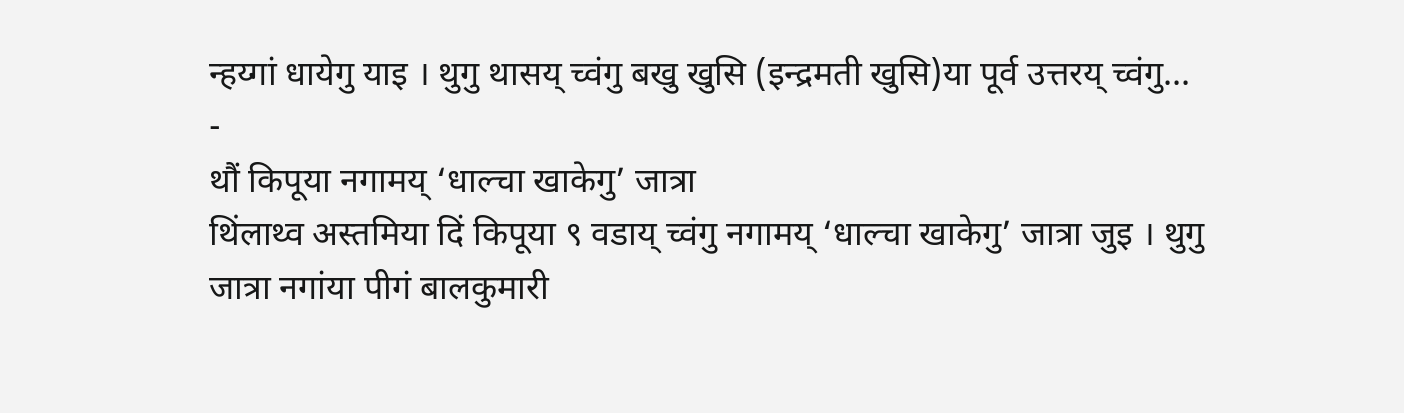न्हय्गां धायेगु याइ । थुगु थासय् च्वंगु बखु खुसि (इन्द्रमती खुसि)या पूर्व उत्तरय् च्वंगु...
-
थौं किपूया नगामय् ‘धाल्चा खाकेगु’ जात्रा
थिंलाथ्व अस्तमिया दिं किपूया ९ वडाय् च्वंगु नगामय् ‘धाल्चा खाकेगु’ जात्रा जुइ । थुगु जात्रा नगांया पीगं बालकुमारी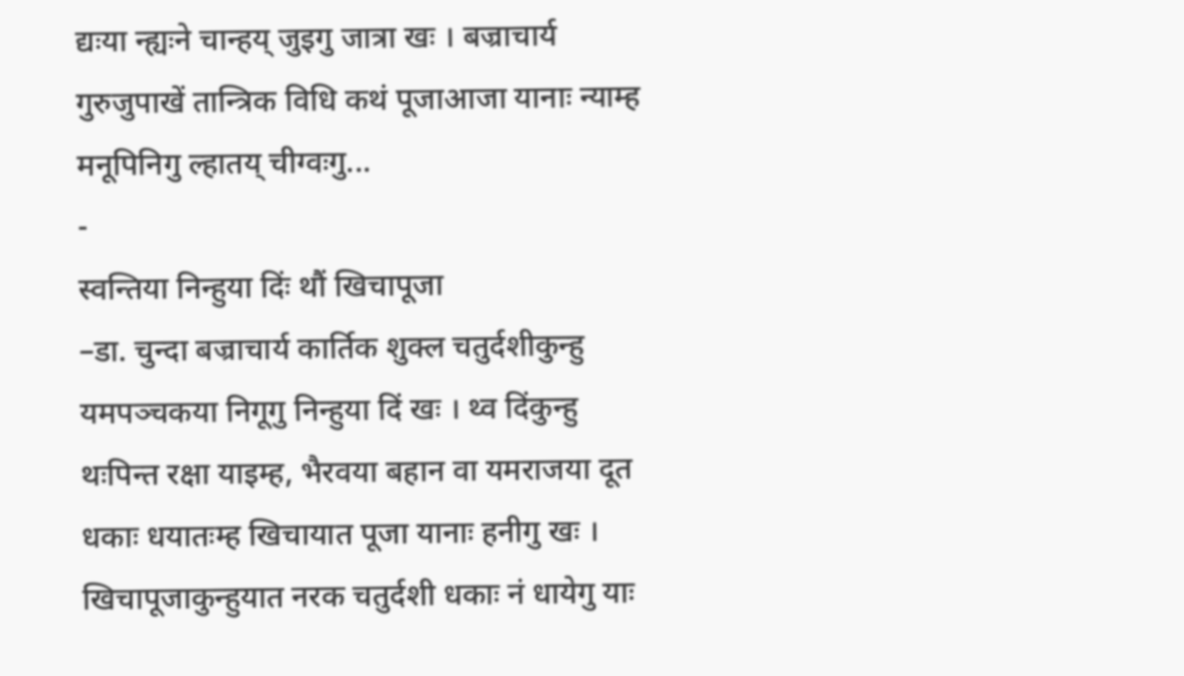द्यःया न्ह्यःने चान्हय् जुइगु जात्रा खः । बज्राचार्य गुरुजुपाखें तान्त्रिक विधि कथं पूजाआजा यानाः न्याम्ह मनूपिनिगु ल्हातय् चीग्वःगु...
-
स्वन्तिया निन्हुया दिंः थौं खिचापूजा
–डा. चुन्दा बज्राचार्य कार्तिक शुक्ल चतुर्दशीकुन्हु यमपञ्चकया निगूगु निन्हुया दिं खः । थ्व दिंकुन्हु थःपिन्त रक्षा याइम्ह, भैरवया बहान वा यमराजया दूत धकाः धयातःम्ह खिचायात पूजा यानाः हनीगु खः । खिचापूजाकुन्हुयात नरक चतुर्दशी धकाः नं धायेगु याः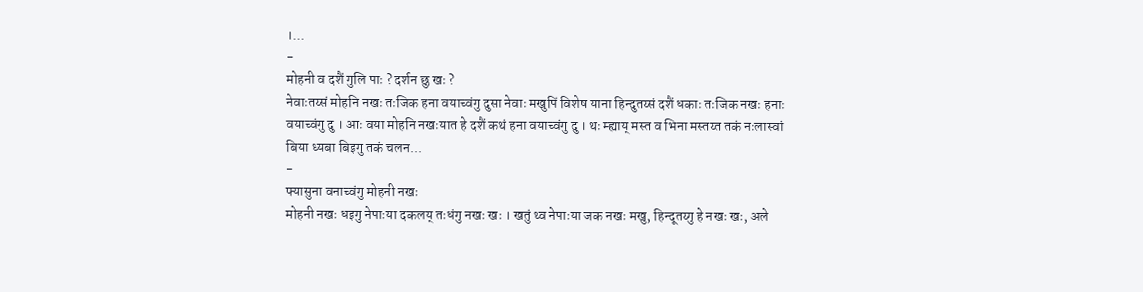।...
-
मोहनी व दशैं गुलि पाः ? दर्शन छु खः ?
नेवाःतय्सं मोहनि नखः तःजिक हना वयाच्वंगु दुसा नेवाः मखुपिं विशेष याना हिन्दुतय्सं दशैं धकाः तःजिक नखः हनाः वयाच्वंगु दु । आः वया मोहनि नखःयात हे दशैं कथं हना वयाच्वंगु दु । थः म्ह्याय् मस्त व भिना मस्तय्त तकं नःलास्वां बिया ध्यबा बिइगु तकं चलन...
-
फ्यासुना वनाच्वंगु मोहनी नखः
मोहनी नखः धइगु नेपाःया दकलय् तःधंगु नखः खः । खतुं थ्व नेपाःया जक नखः मखु, हिन्दूतय्गु हे नखः खः, अले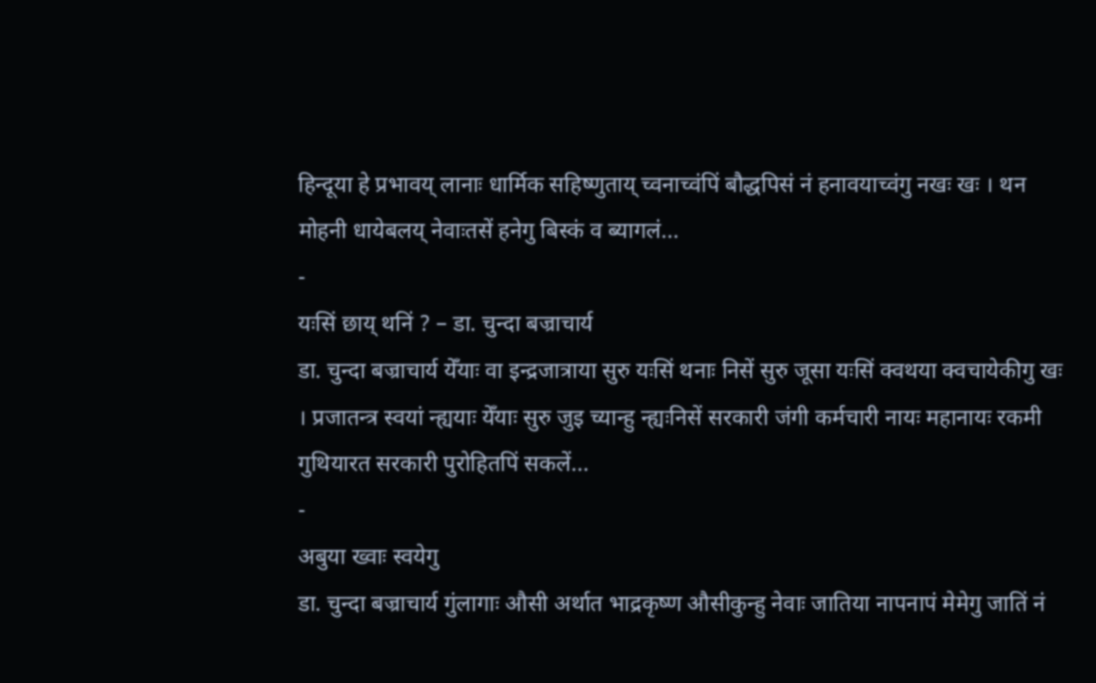हिन्दूया हे प्रभावय् लानाः धार्मिक सहिष्णुताय् च्वनाच्वंपिं बौद्धपिसं नं हनावयाच्वंगु नखः खः । थन मोहनी धायेबलय् नेवाःतसें हनेगु बिस्कं व ब्यागलं...
-
यःसिं छाय् थनिं ? – डा. चुन्दा बज्राचार्य
डा. चुन्दा बज्राचार्य येँयाः वा इन्द्रजात्राया सुरु यःसिं थनाः निसें सुरु जूसा यःसिं क्वथया क्वचायेकीगु खः । प्रजातन्त्र स्वयां न्ह्ययाः येँयाः सुरु जुइ च्यान्हु न्ह्यःनिसें सरकारी जंगी कर्मचारी नायः महानायः रकमी गुथियारत सरकारी पुरोहितपिं सकलें...
-
अबुया ख्वाः स्वयेगु
डा. चुन्दा बज्राचार्य गुंलागाः औसी अर्थात भाद्रकृष्ण औसीकुन्हु नेवाः जातिया नापनापं मेमेगु जातिं नं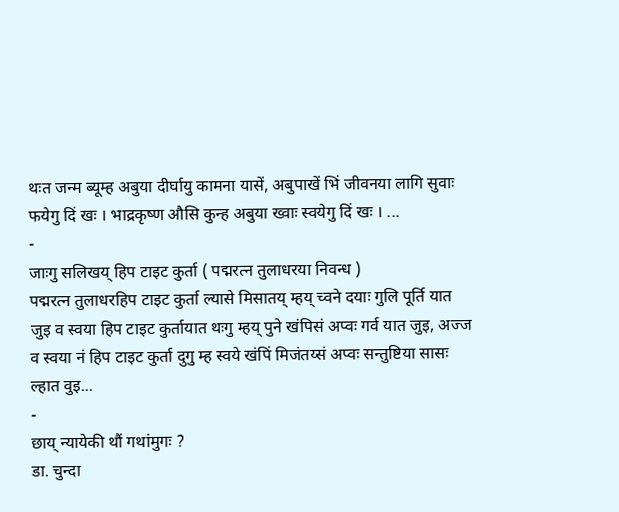थःत जन्म ब्यूम्ह अबुया दीर्घायु कामना यासें, अबुपाखें भिं जीवनया लागि सुवाः फयेगु दिं खः । भाद्रकृष्ण औसि कुन्ह अबुया ख्वाः स्वयेगु दिं खः । ...
-
जाःगु सलिखय् हिप टाइट कुर्ता ( पद्मरत्न तुलाधरया निवन्ध )
पद्मरत्न तुलाधरहिप टाइट कुर्ता ल्यासे मिसातय् म्हय् च्वने दयाः गुलि पूर्ति यात जुइ व स्वया हिप टाइट कुर्तायात थःगु म्हय् पुने खंपिसं अप्वः गर्व यात जुइ, अज्ज व स्वया नं हिप टाइट कुर्ता दुगु म्ह स्वये खंपिं मिजंतय्सं अप्वः सन्तुष्टिया सासः ल्हात वुइ...
-
छाय् न्यायेकी थौं गथांमुगः ?
डा. चुन्दा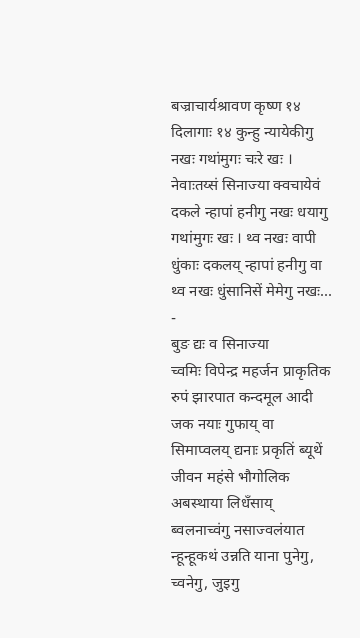बज्राचार्यश्रावण कृष्ण १४ दिलागाः १४ कुन्हु न्यायेकीगु नखः गथांमुगः चःरे खः । नेवाःतय्सं सिनाज्या क्वचायेवं दकले न्हापां हनीगु नखः धयागु गथांमुगः खः । थ्व नखः वापी धुंकाः दकलय् न्हापां हनीगु वा थ्व नखः धुंसानिसें मेमेगु नखः...
-
बुङ द्यः व सिनाज्या
च्वमिः विपेन्द्र महर्जन प्राकृतिक रुपं झारपात कन्दमूल आदी जक नयाः गुफाय् वा सिमाप्वलय् द्यनाः प्रकृतिं ब्यूथें जीवन महंसे भौगोलिक अबस्थाया लिधँसाय् ब्वलनाच्वंगु नसाज्वलंयात न्हून्हूकथं उन्नति याना पुनेगु, च्वनेगु, जुइगु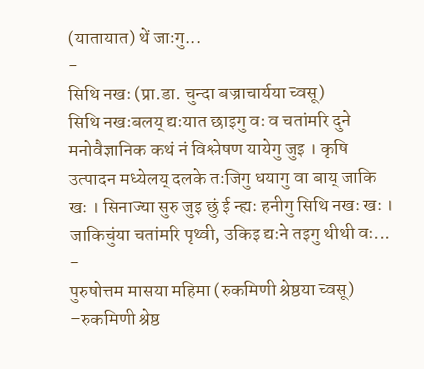(यातायात) थें जाःगु...
-
सिथि नखः (प्रा.डा. चुन्दा बज्राचार्यया च्वसू)
सिथि नखःबलय् द्यःयात छाइगु वः व चतांमरि दुने मनोवैज्ञानिक कथं नं विश्लेषण यायेगु जुइ । कृषि उत्पादन मध्येलय् दलके तःजिगु धयागु वा बाय् जाकि खः । सिनाज्या सुरु जुइ छुं ई न्ह्यः हनीगु सिथि नखः खः । जाकिचुंया चतांमरि पृथ्वी, उकिइ द्यःने तइगु थीथी वः...
-
पुरुषोत्तम मासया महिमा (रुकमिणी श्रेष्ठया च्वसू)
–रुकमिणी श्रेष्ठ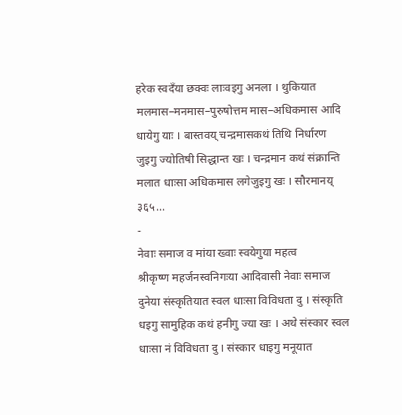हरेक स्वदँया छक्वः लाःवइगु अनला । थुकियात मलमास–मनमास–पुरुषोत्तम मास–अधिकमास आदि धायेगु याः । बास्तवय् चन्द्रमासकथं तिथि निर्धारण जुइगु ज्योतिषी सिद्धान्त खः । चन्द्रमान कथं संक्रान्ति मलात धाःसा अधिकमास लगेजुइगु खः । सौरमानय् ३६५...
-
नेवाः समाज व मांया ख्वाः स्वयेगुया महत्व
श्रीकृष्ण महर्जनस्वनिगःया आदिवासी नेवाः समाज दुनेया संस्कृतियात स्वल धाःसा विविधता दु । संस्कृति धइगु सामुहिक कथं हनीगु ज्या खः । अथे संस्कार स्वल धाःसा नं विविधता दु । संस्कार धाइगु मनूयात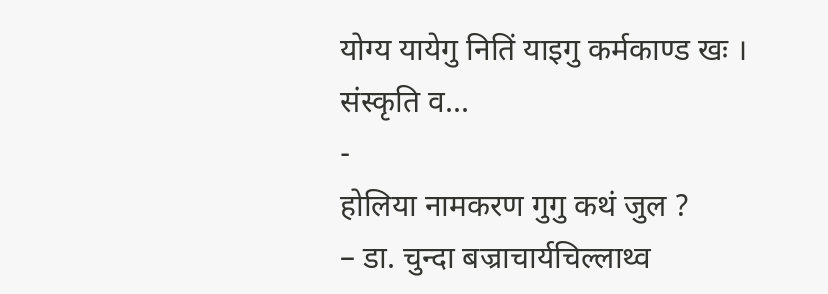योग्य यायेगु नितिं याइगु कर्मकाण्ड खः । संस्कृति व...
-
होलिया नामकरण गुगु कथं जुल ?
– डा. चुन्दा बज्राचार्यचिल्लाथ्व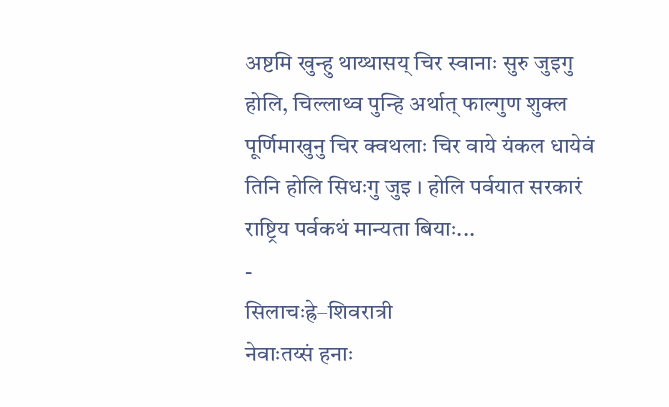अष्टमि खुन्हु थाय्थासय् चिर स्वानाः सुरु जुइगु होलि, चिल्लाथ्व पुन्हि अर्थात् फाल्गुण शुक्ल पूर्णिमाखुनु चिर क्वथलाः चिर वाये यंकल धायेवं तिनि होलि सिधःगु जुइ । होलि पर्वयात सरकारं राष्ट्रिय पर्वकथं मान्यता बियाः...
-
सिलाचःह्रे–शिवरात्री
नेवाःतय्सं हनाः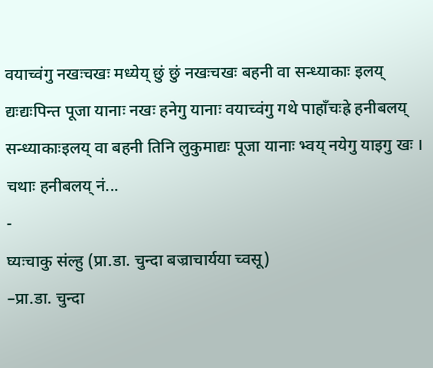वयाच्वंगु नखःचखः मध्येय् छुं छुं नखःचखः बहनी वा सन्ध्याकाः इलय् द्यःद्यःपिन्त पूजा यानाः नखः हनेगु यानाः वयाच्वंगु गथे पाहाँचःह्रे हनीबलय् सन्ध्याकाःइलय् वा बहनी तिनि लुकुमाद्यः पूजा यानाः भ्वय् नयेगु याइगु खः । चथाः हनीबलय् नं...
-
घ्यःचाकु संल्हु (प्रा.डा. चुन्दा बज्राचार्यया च्वसू)
–प्रा.डा. चुन्दा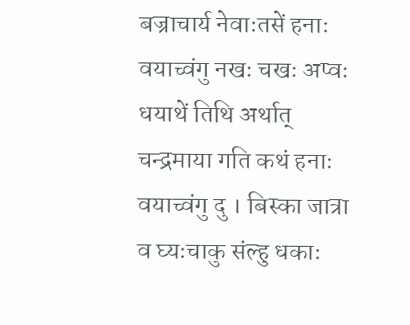बज्राचार्य नेवाःतसें हनाः वयाच्वंगु नखः चखः अप्वः धयाथें तिथि अर्थात् चन्द्रमाया गति कथं हनाः वयाच्वंगु दु । बिस्का जात्रा व घ्यःचाकु संल्हु धकाः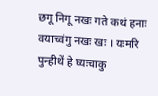छगू निगू नखः गते कथं हनाः वयाच्वंगु नखः खः । यःमरि पुन्हीथें हे घ्यःचाकु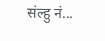संल्हु नं...